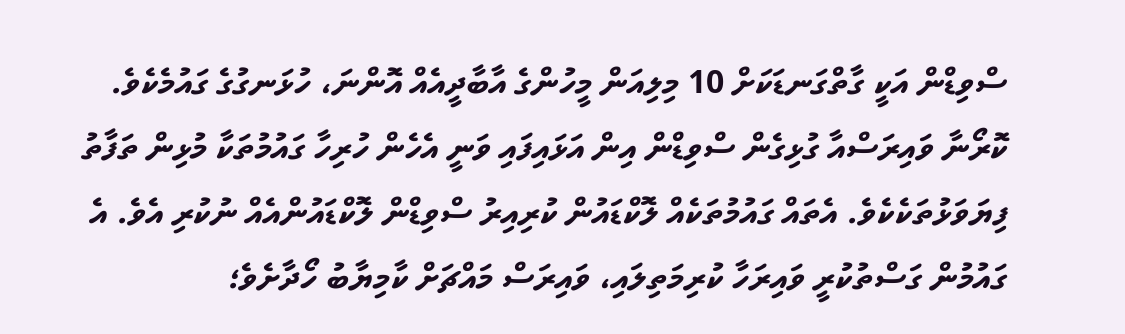ސްވިޑްން އަކީ ގާތްގަނޑަކަށް 10 މިލިއަން މީހުންގެ އާބާދީއެއް އޮންނަ، ހުޅަނގުގެ ގައުމެކެވެ. ކޮރޯނާ ވައިރަސްއާ ގުޅިގެން ސްވިޑްން އިން އަޅައިފައި ވަނީ އެހެން ހުރިހާ ގައުމުތަކާ މުޅިން ތަފާތު ފިޔަވަޅުތަކެކެވެ. އެތައް ގައުމުތަކެއް ލޮކްޑައުން ކުރިއިރު ސްވިޑްން ލޮކްޑައުންއެއް ނުކުރި އެވެ. އެ ގައުމުން ގަސްތުކުރީ ވައިރަހާ ކުރިމަތިލައި، ވައިރަސް މައްޗަށް ކާމިޔާބު ހޯދާށެވެ؛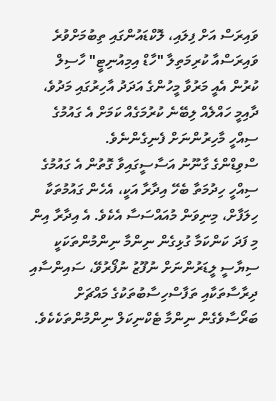ވައިރަސް އަށް ފިލައި، ލޮކްޑައުންގައި ތިބުމަށްވުރެ ވައިރަސްއާ ކުރިމަތިލާ "ހާޑް އިމިއުނިޓީ" ހާސިލް ކުރުން އެއީ މަރުވާ މީހުންގެ އަދަދު އާހިރުގައި މަދުވެ، ދާއިމީ ހައްލެއް ލިބޭނެ ކުރުމަގެއް ކަމަށް އެ ގައުމުގެ ސިއްހީ މާހިރުންނަށް ފެނިގެންނެވެ.
ސްވިޑްންގެ ގާނޫނު އަސާސީގައިވާ ގޮތުން އެ ގައުމުގެ ސިއްހީ ހިދުމަތާ ބެހޭ އިދާރާ އަކީ، އެހެން ގައުމުތަކާ ހިލަފާށް، މިނިވަން މުއައްސަސާ އެކެވެ. އެ އިދާރާ އިން މި ފަދަ ކަންކަމާ ގުޅިގެން ނިންމާ ނިންމުންތަކަކީ ސިޔާސީ ލީޑަރުންނަށް ނުފޫޒު ނުފޯރުވޭ، ސައިންސާއި ދިރާސާތަކާއި ތަފާސްހިސާބުތަކުގެ މައްޗަށް ބަރޯސާވެގެން ނިންމާ ޓެކްނިކަލް ނިންމުންތަކެކެވެ.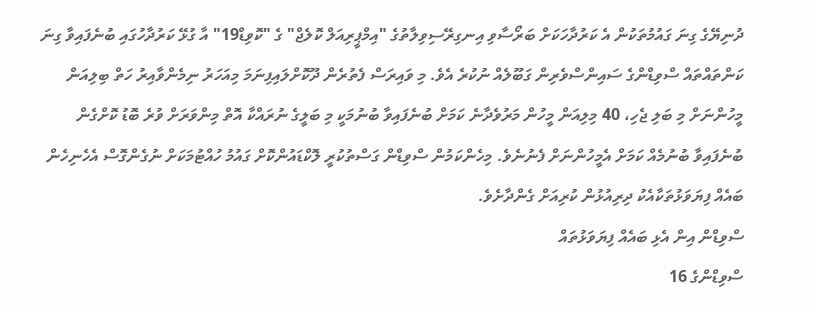ދުނިޔޭގެ ގިނަ ގައުމުތަކުން އެ ކަރުދާހަކަށް ބަރޯސާވި އިނގިރޭސިވިލާތުގެ "އިމްޕީރިއަލް ކޮލެޖް" ގެ "ކޮވިޑް19" އާ ގުޅޭ ކަރުދާހުގައި ބުނެފައިވާ ގިނަ ކަންތައްތައް ސްވިޑްންގެ ސައިންސްވެރިން ގަބޫލެއް ނުކުރެ އެވެ. މި ވައިރަސް ފެތުރެން ދޫކޮށްލައިފިނަމަ މިއަހަރު ނިމެންވާއިރު ހަތް ބިލިއަން މީހުންނަށް މި ބަލި ޖެހި، 40 މިލިއަން މީހުން މަރުވެދާނެ ކަމަށް ބުނެފައިވާ ބުނުމަކީ މި ބަލީގެ ނުރައްކާ އޮތް މިންވަރަށް ވުރެ ބޮޑު ކޮށްގެން ބުނެފައިވާ ބުނުމެއް ކަމަށް އެމީހުންނަށް ފެނުނެވެ. މިހެންކަމުން ސްވިޑްން ގަސްތުކުރީ ލޮކްޑައުންކޮށް ގައުމު ހުއްޓުމަކަށް ނުގެންގޮސް އެހެނިހެން ބައެއް ފިޔަވަޅުތަކާއެކު ދިރިއުޅުން ކުރިއަށް ގެންދާށެވެ.
ސްވިޑްން އިން އެޅި ބައެއް ފިޔަވަޅުތައް
ސްވިޑްންގެ 16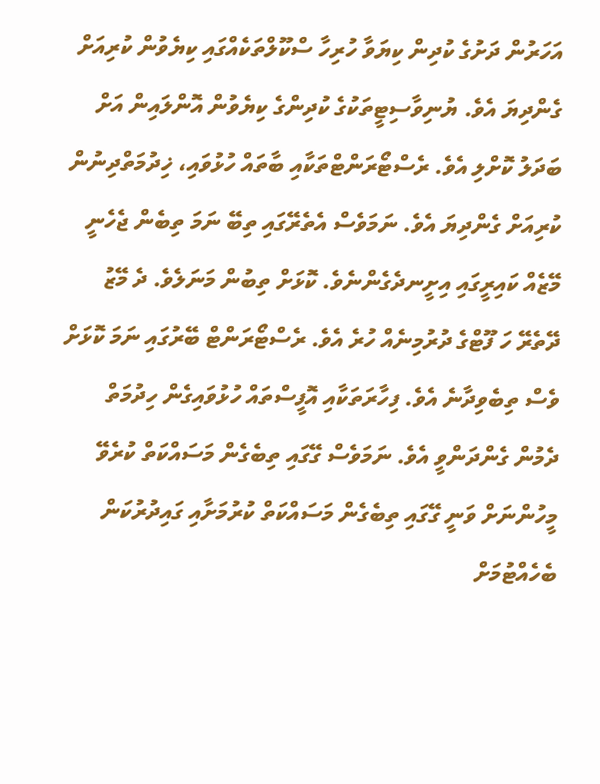އަހަރުން ދަށުގެ ކުދިން ކިޔަވާ ހުރިހާ ސްކޫލްތަކެއްގައި ކިޔެވުން ކުރިއަށް ގެންދިޔަ އެވެ. ޔުނިވާސިޓީތަކުގެ ކުދިންގެ ކިޔެވުން އޮންލައިން އަށް ބަދަލު ކޮށްލި އެވެ. ރެސްޓޯރަންޓްތަކާއި ބާތައް ހުޅުވައި، ޚިދުމަތްދިނުން ކުރިއަށް ގެންދިޔަ އެވެ. ނަމަވެސް އެތެރޭގައި ތިބޭ ނަމަ ތިބެން ޖެހެނީ މޭޒެއް ކައިރީގައި އިށީނދެގެންނެވެ. ކޮޅަށް ތިބުން މަނަލެވެ. ދެ މޭޒު ދޭތެރޭ ހަ ފޫޓްގެ ދުރުމިނެއް ހުރެ އެވެ. ރެސްޓޯރަންޓް ބޭރުގައި ނަމަ ކޮޅަށް ވެސް ތިބެވިދާނެ އެވެ. ފިހާރަތަކާއި އޮފީސްތައް ހުޅުވައިގެން ހިދުމަތް ދެމުން ގެންދަންވީ އެވެ. ނަމަވެސް ގޭގައި ތިބެގެން މަސައްކަތް ކުރެވޭ މީހުންނަށް ވަނީ ގޭގައި ތިބެގެން މަސައްކަތް ކުރުމަށާއި ގައިދުރުކަން ބެހެއްޓުމަށް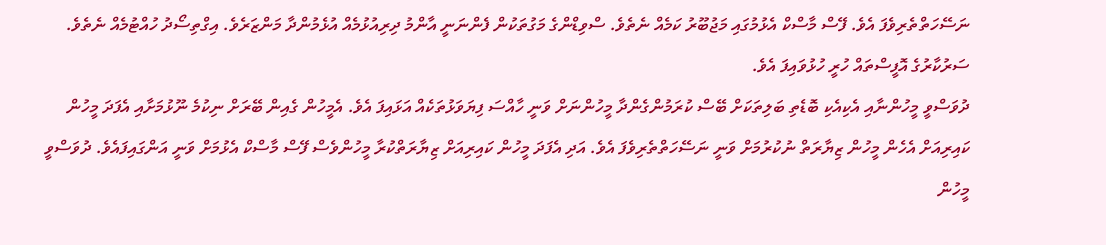ނަސޭހަތްތެރިވެފަ އެވެ. ފޭސް މާސްކް އެޅުމުގައި މަޖުބޫރު ކަމެއް ނެތެވެ. ސްވިޑްންގެ މަގުތަކުން ފެންނަނީ އާންމު ދިރިއުޅުމެއް އުޅެމުންދާ މަންޒަރެވެ. އިގްތިސޯދު ހުއްޓުމެއް ނެތެވެ. ސަރުކާރުގެ އޮފީސްތައް ހުރީ ހުޅުވައިފަ އެވެ.
ދުވަސްވީ މީހުންނާއި އެކިއެކި ބޮޑެތި ބަލިތަކަށް ބޭސް ކުރަމުންގެންދާ މީހުންނަށް ވަނީ ހާއްސަ ފިޔަވަޅުތަކެއް އަޅައިފަ އެވެ. އެމީހުން ގެއިން ބޭރަށް ނިކުމެ ނޫޅުމަށާއި އެފަދަ މީހުން ކައިރިއަށް އެހެން މީހުން ޒިޔާރަތް ނުކުރުމަށް ވަނީ ނަސޭހަތްތެރިވެފަ އެވެ. އަދި އެފަދަ މީހުން ކައިރިއަށް ޒިޔާރަތްކުރާ މީހުންވެސް ފޭސް މާސްކް އެޅުމަށް ވަނީ އަންގައިފައެވެ. ދުވަސްވީ މީހުން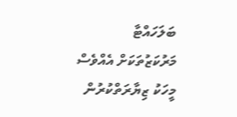ބަލަހައްޓާ މަރުކަޒުތަކަށް އެއްވެސް މީހަކު ޒިޔާރަތްކުރުން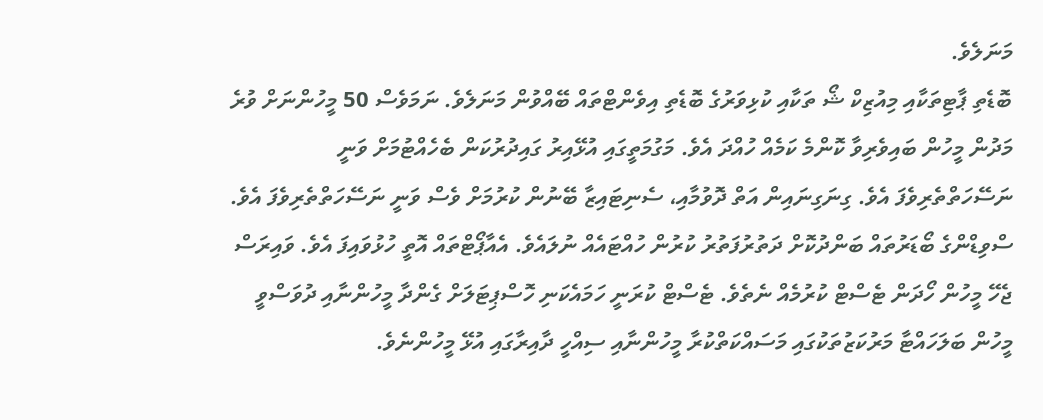މަނަލެވެ.
ބޮޑެތި ޕާޓިތަކާއި މިއުޒިކް ޝޯ ތަކާއި ކުޅިވަރުގެ ބޮޑެތި އިވެންޓްތައް ބޭއްވުން މަނަލެވެ. ނަމަވެސް 50 މީހުންނަށް ވުރެ މަދުން މީހުން ބައިވެރިވާ ކޮންމެ ކަމެއް ހުއްދަ އެވެ. މަގުމަތީގައި އުޅޭއިރު ގައިދުރުކަން ބެހެއްޓުމަށް ވަނީ ނަސޭހަތްތެރިވެފަ އެވެ. ގިނަގިނައިން އަތް ދޮވުމާއި، ސެނިޓައިޒާ ބޭނުން ކުރުމަށް ވެސް ވަނީ ނަސޭހަތްތެރިވެފަ އެވެ.
ސްވިޑްންގެ ބޯޑަރުތައް ބަންދުކޮށް ދަތުރުފަތުރު ކުރުން ހުއްޓައެއް ނުލައެވެ. އެއާޕޯޓްތައް އޮތީ ހުޅުވައިފަ އެވެ. ވައިރަސް ޖެހޭ މީހުން ހޯދަން ޓެސްޓް ކުރުމެއް ނެތެވެ. ޓެސްޓް ކުރަނީ ހަމައެކަނި ހޮސްޕިޓަލަށް ގެންދާ މީހުންނާއި ދުވަސްވީ މީހުން ބަލަހައްޓާ މަރުކަޒުތަކުގައި މަސައްކަތްކުރާ މީހުންނާއި ސިއްހީ ދާއިރާގައި އުޅޭ މީހުންނެވެ.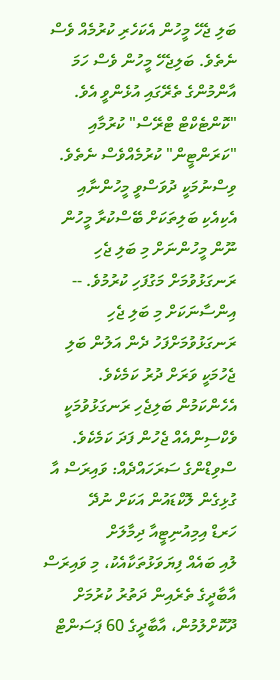ބަލި ޖެހޭ މީހުން އެކަހެރި ކުރުމެއް ވެސް ނެތެވެ. ބަލިޖެހޭ މީހުން ވެސް ހަމަ އާންމުންގެ ތެރޭގައި އުޅެންވީ އެވެ. "ކޮންޓެކްޓް ޓްރޭސް" ކުރުމާއި "ކަރަންޓީން" ކުރުމެއްވެސް ނެތެވެ. ވިސްނުމަކީ ދުވަސްވީ މީހުންނާއި އެކިއެކި ބަލިތަކަށް ބޭސްކުރާ މީހުން ނޫން މީހުންނަށް މި ބަލި ޖެހި ރަނގަޅުވުމަށް މަގުފަހި ކުރުމުވެ. -- އިންސާނަކަށް މި ބަލި ޖެހި ރަނގަޅުވުމަށްފަހު ދެން އަލުން ބަލި ޖެހުމަކީ ވަރަށް ދުރު ކަމެކެވެ. އެހެންކަމުން ބަލިޖެހި ރަނގަޅުވުމަކީ ވެކްސިންއެއް ޖެހުން ފަދަ ކަމެކެވެ.
ސްވިޑްންގެ ސަރަހައްދެއް: ވައިރަސް އާ ގުޅިގެން ލޮކްޑައުން އަކަށް ނުދޭ
ހަރޑް އިމިއުނިޓީއާ ދިމާލަށް
ލުއި ބައެއް ފިޔަވަޅުތަކާއެކު، މި ވައިރަސް އާބާދީގެ ތެރެއިން ދަތުރު ކުރުމަށް ދޫކޮށްލުމުން، އާބާދީގެ 60 ޕަސަންޓް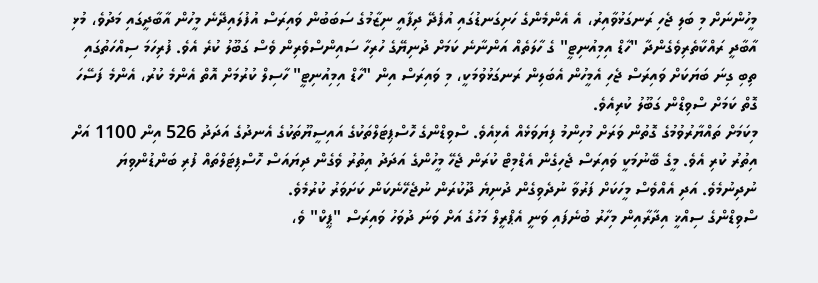މީހުންނަށް މި ބަލި ޖެހި ރަނގަޅުވާއިރު، އެ އެންމެންގެ ހަށިގަނޑުގައި އުފެދޭ ދިފާއީ ނިޒާމުގެ ސަބަބުން ވައިރަސް އުފުލައިދޭނެ މީހުން އާބާދީގައި މަދުވެ، މުޅި އާބާދީ ރައްކާތެރިވެގެންދާ "ހާޑް އިމިއުނިޓީ" ގެ ހާލަތެއް އަންނާނެ ކަމަށް ދުނިޔޭގެ ހުރިހާ ސައިންސްވެރިން ވެސް ގަބޫލު ކުރެ އެވެ. ފުރިހަމަ ސިއްހަތުގައި ތިބި ގިނަ ބަޔަކަށް ވައިރަސް ޖެހި އެމީހުން އެބަލިން ރަނގަޅުވުމަކީ، މި ވައިރަސް އިން "ހާޑް އިމިއުނިޓީ" ހާސިލް ކުރުމަށް އޮތް އެންމެ ކުރު، އެންމެ ފަސޭހަ ގޮތް ކަމަށް ސްވިޑްން ގަބޫލު ކުރިއެވެ.
މިކަމަށް ތައްޔާރުވުމުގެ ގޮތުން ވަރަށް މުހިންމު ފިޔަވަޅެއް އެޅިއެވެ. ސްވިޑްންގެ ހޮސްޕިޓަލްތަކުގެ އައިސީޔޫތަކުގެ އެނދުގެ އަދަދު 526 އިން 1100 އަށް އިތުރު ކުރި އެވެ. މީގެ ބޭނުމަކީ ވައިރަސް ޖެހިގެން އެޑްމިޓް ކުރަން ޖެހޭ މީހުންގެ އަދަދު އިތުރު ވެގެން ދިޔައަސް ހޮސްޕިޓަލްތައް ފުރި ބަންޑުންވިޔަ ނުދިނުމެވެ. އަދި އެއްވެސް މީހަކަށް ފަރުވާ ނުދެވިގެން ދުނިޔެ ދޫކުރަން ނުޖެހޭނެކަން ކަށަވަރު ކުރުމެވެ.
ސްވިޑްންގެ ސިއްޚީ އިދާރާއިން މިހާރު ބުނެފައި ވަނީ އެޕްރީލް މަހުގެ އަށް ވަނަ ދުވަހު ވައިރަސް "ޕީކް" ވެ،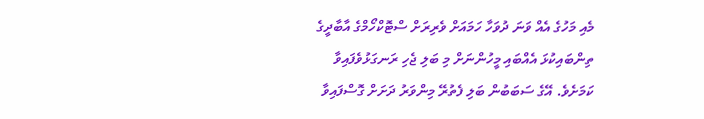މެއި މަހުގެ އެއް ވަނަ ދުވަހާ ހަމައަށް ވެރިރަށް ސްޓޮކްހޯމްގެ އާބާދީގެ ތިންބައިކުޅަ އެއްބައި މީހުންނަށް މި ބަލި ޖެހި ރަނގަޅުވެފައިވާ ކަމަށެވެ. އޭގެ ސަބަބުން ބަލި ފެތުރޭ މިންވަރު ދަށަށް ގޮސްފައިވާ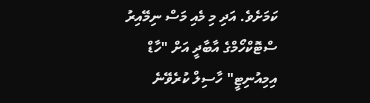ކަމަށެވެ. އަދި މި މެއި މަސް ނިމޭއިރު ސްޓޮކްހޯމްގެ އާބާދީ އަށް "ހާޑް އިމިއުނިޓީ" ހާސިލް ކުރެވޭނެ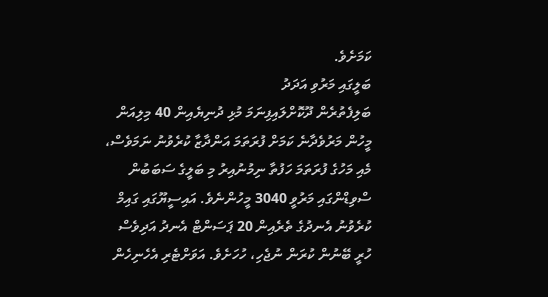ކަމަށެވެ.
ބަލީގައި މަރުވި އަދަދު
ބަލިފެތުރެން ދޫކޮށްލައިފިނަމަ މުޅި ދުނިޔެއިން 40 މިލިއަން މީހުން މަރުވެދާނެ ކަމަށް ފުރަތަމަ އަންދާޒާ ކުރެވުނު ނަމަވެސް، މެއި މަހުގެ ފުރަތަމަ ހަފުތާ ނިމުނުއިރު މި ބަލީގެ ސަބަބުން ސްވިޑްންގައި މަރުވީ 3040 މީހުންނެވެ. އައިސީޔޫގައި ގައިމް ކުރެވުނު އެނދުގެ ތެރެއިން 20 ޕަސަންޓް އެނދު އަދިވެސް ހުރީ ބޭނުން ކުރަން ނުޖެހި، ހުހަށެވެ. އަވަށްޓެރި އެހެނިހެން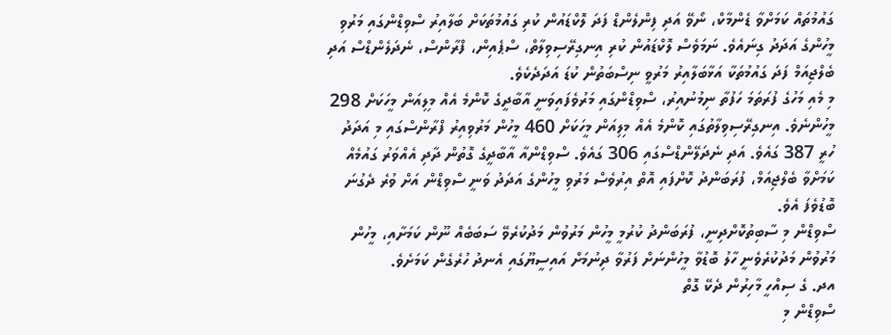ގައުމުތައް ކަމަށްވާ ޑެންމާކް، ނޯވޭ އަދި ފިންލެންޑް ފަދަ ލޮކްޑައުން ކުރި ގައުމުތަކަށް ބަލާއިރު ސްވިޑްންގައި މަރުވި މީހުންގެ އަދަދު ގިނައެވެ. ނަމަވެސް ލޮކްޑައުން ކުރި އިނގިރޭސިވިލާތް، ސްޕެއިން، ފްރާންސް، ނެދަލެންޑްސް އަދި ބެލްޖިއަމް ފަދަ ގައުމުތަކާ އަޅާބަލާއިރު މަރުވީ ނިސްބަތުން ކުޑަ އަދަދެކެވެ.
މި މެއި މަހުގެ ފުރަތަމަ ހަފުތާ ނިމުނުއިރު، ސްވިޑްންގައި މަރުވެފައިވަނީ އާބާދީގެ ކޮންމެ އެއް މިލިއަން މީހަކަށް 298 މީހުންނެވެ. އިނގިރޭސިވިލާތުގައި ކޮންމެ އެއް މިލިއަން މީހަކަށް 460 މީހުން މަރުވިއިރު ފްރާންސްގައި މި އަދަދު ހުރީ 387 ގައެވެ. އަދި ނެދަލޭންޑްސްގައި 306 ގައެވެ. ސްވިޑްންއާ އާބާދީގެ ގޮތުން ދާދި އެއްވަރު ގައުމެއް ކަމަށްވާ ބެލްޖިއަމް، ފުރަބަންދު ކޮށްފައި އޮތް އިރުވެސް މަރުވި މީހުންގެ އަދަދު ވަނީ ސްވިޑްން އަށް ވުރެ ދެގުނަ ބޮޑުވެފަ އެވެ.
ސްވިޑްން މި ސާބިތުކޮށްދިނީ، ފުރަބަންދު ކުރުމީ މީހުން މަރުވުން މަދުކުރެވޭ ސަބަބެއް ނޫން ކަމަށާއި، މީހުން މަރުވުން މަދުކުރެވެނީ ހާލު ބޮޑުވާ މީހުންނަށް ފަރުވާ ދިނުމަށް އައިސީޔޫގައި އެނދު ހުރެގެން ކަމަށެވެ.
އދ. ގެ ސިއްހީ މާހިރުން ދެކޭ ގޮތް
ސްވިޑްން މި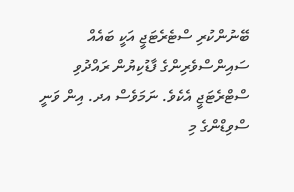ބޭނުންކުރި ސްޓެރެޓަޖީ އަކީ ބައެއް ސައިންސްވެރިންގެ ފާޑުކިޔުން ރައްދުވި ސްޓްރެޓަޖީ އެކެވެ. ނަމަވެސް އދ. އިން ވަނީ ސްވިޑްންގެ މި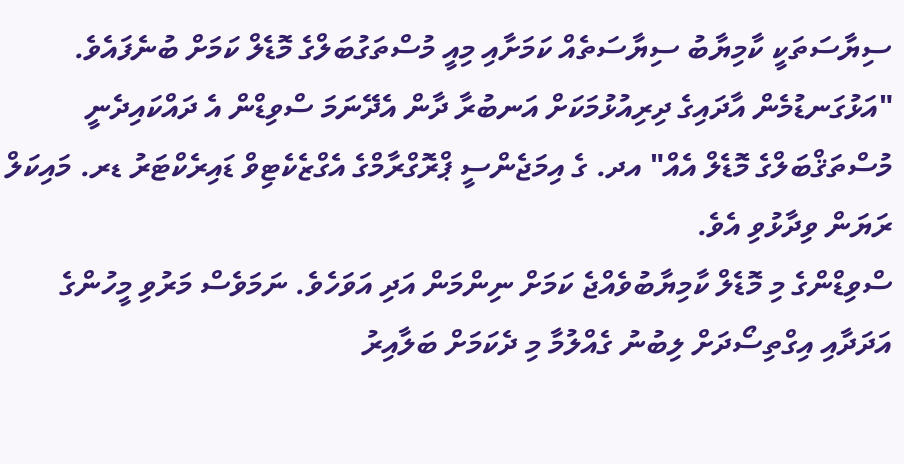ސިޔާސަތަކީ ކާމިޔާބު ސިޔާސަތެއް ކަމަށާއި މިއީ މުސްތަގުބަލްގެ މޮޑެލް ކަމަށް ބުނެފައެވެ.
"އަޅުގަނޑުމެން އާދައިގެ ދިރިއުޅުމަކަށް އަނބުރާ ދާން އެދޭނަމަ ސްވިޑްން އެ ދައްކައިދެނީ މުސްތަޤްބަލްގެ މޮޑެލް އެއް" އދ. ގެ އިމަޖެންސީ ޕްރޮގްރާމްގެ އެގްޒެކެޓިވް ޑައިރެކްޓަރު ޑރ. މައިކަލް ރަޔަން ވިދާޅުވި އެވެ.
ސްވިޑްންގެ މި މޮޑެލް ކާމިޔާބުވެއްޖެ ކަމަށް ނިންމަން އަދި އަވަހެވެ. ނަމަވެސް މަރުވި މީހުންގެ އަދަދާއި އިގްތިސޯދަށް ލިބުނު ގެއްލުމާ މި ދެކަމަށް ބަލާއިރު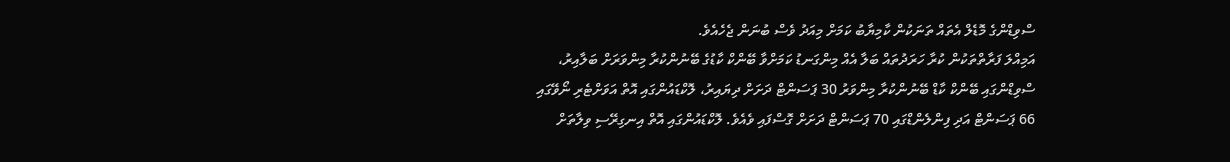ސްވިޑްންގެ މޮޑެލް އެތައް ތަނަކުން ކާމިޔާބު ކަމަށް މިއަދު ވެސް ބުނަން ޖެހެއެވެ.
އަމިއްލަ ފަރާތްތަކުން ކުރާ ހަރަދުތައް ބަލާ އެއް މިންގަނޑު ކަމަށްވާ ބޭންކް ކާޑުގެ ބޭނުންކުރާ މިންވަރަށް ބަލާއިރު، ސްވިޑްންގައި ބޭންކް ކާޑް ބޭނުންކުރާ މިންވަރު 30 ޕަސަންޓް ދަށަށް ދިޔައިރު، ލޮކްޑައުންގައި އޮތް އަވަށްޓެރި ނޯވޭގައި 66 ޕަސަންޓް އަދި ފިންލެންޑްގައި 70 ޕަސަންޓް ދަށަށް ގޮސްފައި ވެއެވެ. ލޮކްޑައުންގައި އޮތް އިނގިރޭސި ވިލާތަށް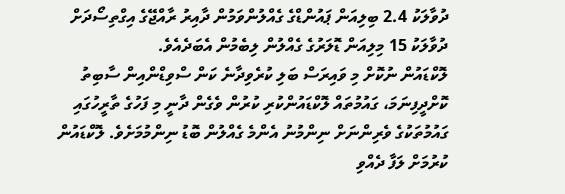ދުވާލަކު 2.4 ބިލިއަން ޕައުންޑްގެ ގެއްލުންވަމުން ދާއިރު ރާއްޖޭގެ އިގްތިސޯދަށް ދުވާލަކު 15 މިލިއަން ޑޮލަރުގެ ގެއްލުން ލިބެމުން އެބަދެއެވެ.
ލޮކްޑައުން ނުކޮށް މި ވައިރަސް ބަލި ކުރެވިދާނެ ކަން ސްވިޑްންއިން ސާބިތު ކޮށްދީފިނަމަ، ގައުމުތައް ލޮކްޑައުންކުރި ކުރުން ވެގެން ދާނީ މި ފަހުގެ ތާރީހުގައި ގައުމުތަކުގެ ވެރިންނަށް ނިންމުނު އެންމެ ގެއްލުން ބޮޑު ނިންމުމަށެވެ. ލޮކްޑައުން ކުރުމަށް ލަފާ ދެއްވި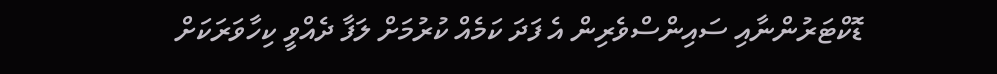ޑޮކްޓަރުންނާއި ސައިންސްވެރިން އެ ފަދަ ކަމެއް ކުރުމަށް ލަފާ ދެއްވީ ކިހާވަރަކަށް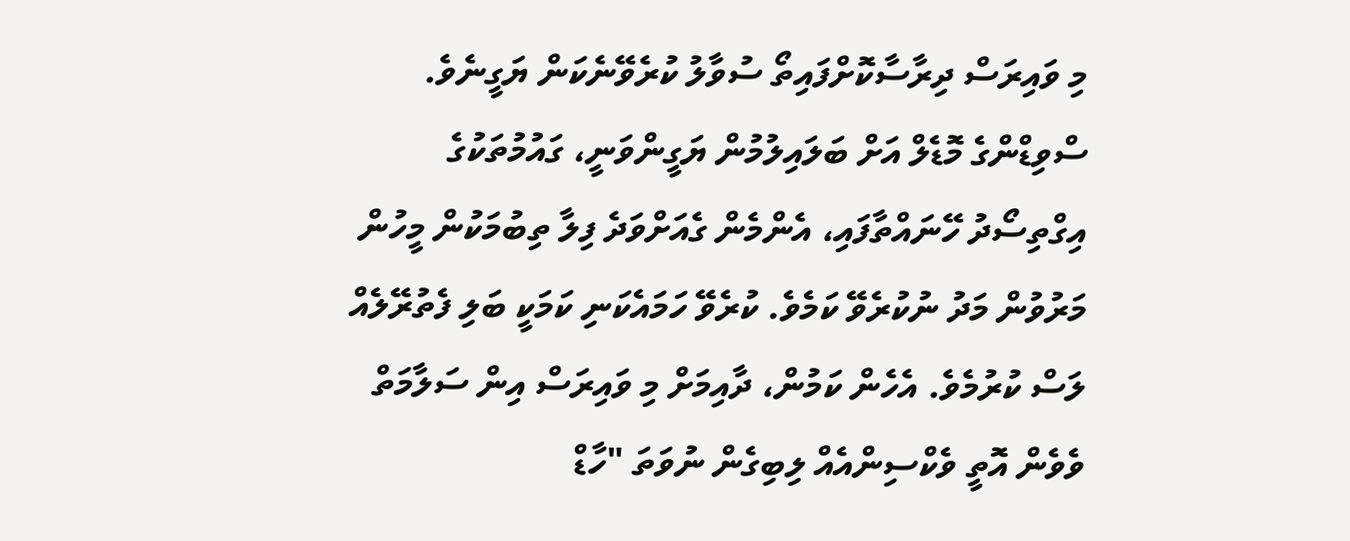މި ވައިރަސް ދިރާސާކޮށްފައިތޯ ސުވާލު ކުރެވޭނެކަން ޔަގީނެވެ.
ސްވިޑްންގެ މޮޑެލް އަށް ބަލައިލުމުން ޔަގީންވަނީ، ގައުމުތަކުގެ އިގްތިސޯދު ހޭނައްތާފައި، އެންމެން ގެއަށްވަދެ ފިލާ ތިބުމަކުން މީހުން މަރުވުން މަދު ނުކުރެވޭ ކަމެވެ. ކުރެވޭ ހަމައެކަނި ކަމަކީ ބަލި ފެތުރޭލެއް ލަސް ކުރުމެވެ. އެހެން ކަމުން، ދާއިމަށް މި ވައިރަސް އިން ސަލާމަތް ވެވެން އޮތީ ވެކްސިންއެއް ލިބިގެން ނުވަތަ "ހާޑް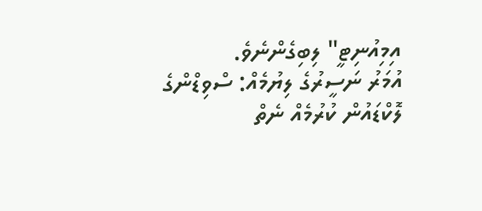އިމިއުނިޓީ" ލިބިގެންނެވެ.
އުމަރު ނަސީރުގެ ލިޔުމެއް: ސްވިޑްންގެ ލޮކްޑައުން ކުރުމެއް ނެތް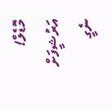މޮޑެލް!
އަރުޝީފަށް ނެގީ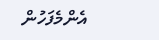އެންމެފަހުން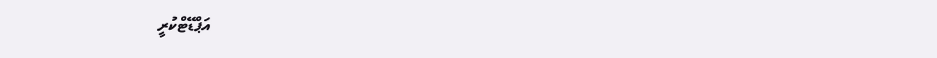އަޕްޑޭޓްކުރީ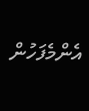އެންމެފަހުން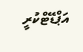އަޕްޑޭޓްކުރީ